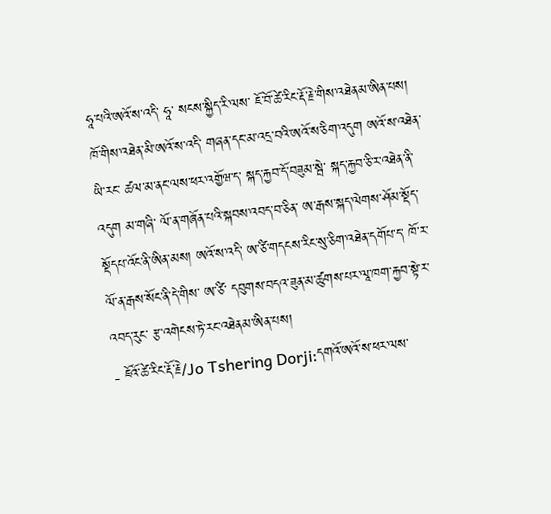ཧཱ་པའི་ཨའོ་ས་འདི་ ཧཱ་ སངས་སྐྱིད་རི་ལས་ ཇོ་བོ་ཚེ་རིང་རྡོ་རྗེ་གིས་འཐེནམ་ཨིན་པས། ཁོ་གིས་འཐེན་མི་ཨའོ་ས་འདི་ གཞན་དང་མ་འདྲ་བའི་ཨའོ་ས་ཅིག་འདུག ཨའོ་ས་འཐེན་ཡི་རང་ ཚལ་མ་ནང་ལས་ཕར་འགྱོཝ་ད་ སྐད་རྐྱབ་དོ་བཟུམ་སྦེ་ སྐད་རྐྱབ་ཅི་ར་འཐེན་ནི་འདུག མ་གཞི་ ལོ་ན་གཞོན་པའི་སྐབས་འབད་བ་ཅིན་ ཨ་རྒས་སྐད་ལེགས་ཤོམ་སྡོད་སྡོདཔ་འོང་ནི་ཨིན་མས། ཨའོ་ས་འདི་ ཨ་ཙི་གདངས་རིང་སུ་ཅིག་འཐེན་དགོཔ་ད་ ཁོ་ར་ལོ་ན་རྒས་སོང་ནི་དེ་གིས་ ཨ་ཙི་ དབུགས་བདའ་ཟུན་མ་ཚུགས་པར་ལཱ་ཁག་རྐྱབ་སྟེ་ར་འབད་རུང་ རྩ་འགེངས་ཏེ་རང་འཐེནམ་ཨིན་པས།
- ཇོའོ་ཚེ་རིང་རྡོ་རྗེ/Jo Tshering Dorji:དགའོ་ཨའོ་ས་ཕར་ལས་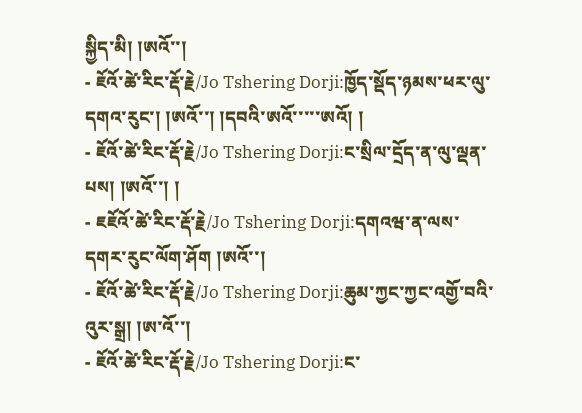སྐྱིད་མི། །ཨའོ་་།
- ཇོའོ་ཚེ་རིང་རྡོ་རྗེ/Jo Tshering Dorji:ཁྱོད་སྡོད་ཉམས་ཕར་ལུ་དགའ་རུང་། །ཨའོ་་། །དབའི་ཨའོ་་་་་ཨའོ། །
- ཇོའོ་ཚེ་རིང་རྡོ་རྗེ/Jo Tshering Dorji:ང་སྲིལ་དྲོད་ན་ལུ་ལྡན་པས། །ཨའོ་་། །
- ཇཇོའོ་ཚེ་རིང་རྡོ་རྗེ/Jo Tshering Dorji:དགའཝ་ན་ལས་དགར་རུང་ལོག་ཤོག །ཨའོ་་།
- ཇོའོ་ཚེ་རིང་རྡོ་རྗེ/Jo Tshering Dorji:ཆུམ་ཀྱང་ཀྱང་འགྱོ་བའི་འུར་སྒྲ། །ཨ་འོ་་།
- ཇོའོ་ཚེ་རིང་རྡོ་རྗེ/Jo Tshering Dorji:ང་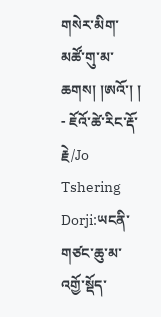གསེར་མིག་མཚོ་གུ་མ་ཆགས། །ཨའོ་། །
- ཇོའོ་ཚེ་རིང་རྡོ་རྗེ/Jo Tshering Dorji:ཡངནི་གཙང་ཆུ་མ་འགྱོ་སྡོད་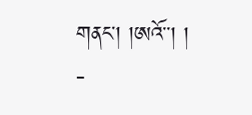གནང། །ཨའོ་་། །
-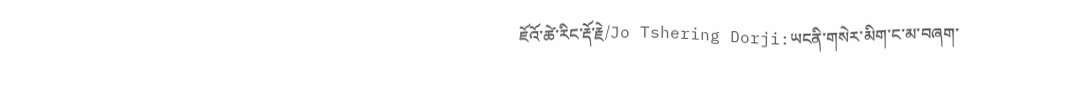ཇོའོ་ཚེ་རིང་རྡོ་རྗེ/Jo Tshering Dorji:ཡངནི་གསེར་མིག་ང་མ་བཞག་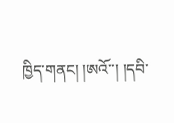ཁྱིད་གནང། །ཨའོ་་། །དབི་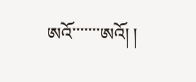ཨའོ་་་་་་་ཨའོ། །